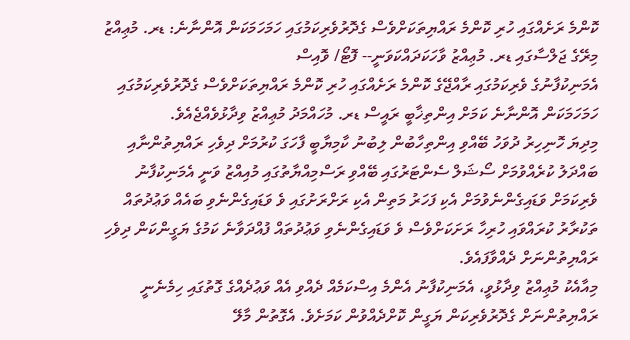ކޮންމެ ރަށެއްގައި ހުރި ކޮންމެ ރައްޔިތަކަށްވެސް ގެދޮރުވެރިކަމުގައި ހަމަހަމަކަން އޮންނާނެ: ޑރ. މުޢިއްޒު
މިރޭގެ ޖަލްސާގައި ޑރ. މުޢިއްޒު ވާހަކަދައްކަވަނީ-- ފޮޓޯ/ ވޮއިސް
އެމަނިކުފާނުގެ ވެރިކަމުގައި ރާއްޖޭގެ ކޮންމެ ރަށެއްގައި ހުރި ކޮންމެ ރައްޔިތަކަށްވެސް ގެދޮރުވެރިކަމުގައި ހަމަހަމަކަން އޮންނާނެ ކަމަށް އިންތިޚާބީ ރައީސް ޑރ. މުހައްމަދު މުޢިއްޒު ވިދާޅުވެއްޖެއެވެ.
މިދިޔަ ހޮނިހިރު ދުވަހު ބޭއްވި އިންތިހާބުން ލިބުނު ކާމިޔާބީ ފާހަގަ ކުރުމަށް ދިވެހި ރައްޔިތުންނާއި ބައްދަލު ކުރެއްވުމަށް ސޯޝަލް ސެންޓަރުގައި ބޭއްވި ރަސްމިއްޔާތުގައި މުއިއްޒު ވަނީ އެމަނިކުފާނު ވެރިކަމަށް ވަޑައިގެންނެވުމަށް އެކި ފަހަރު މަތިން އެކި ރަށްރަށުގައި ވެ ވަޑައިގެންނެވި ބައެއް ވަޢުދުތައް ތަކުރާރު ކުރައްވައި ހުރިހާ ރަށަކަށްވެސް ވެ ވަޑައިގެންނެވި ވަޢުދުތައް ފުއްދަވާނެ ކަމުގެ ޔަގީންކަން ދިވެހި ރައްޔިތުންނަށް ދެއްވާފައެވެ.
މިއާއެކު މުޢިއްޒު ވިދާޅުވީ، އެމަނިކުފާނު އެންމެ އިސްކަމެއް ދެއްވި އެއް ވަޢުދެއްގެ ގޮތުގައި ހިމެނެނީ ރައްޔިތުންނަށް ގެދޮރުވެރިކަން ޔަގީން ކޮށްދެއްވުން ކަމަށެވެ. އެގޮތުން މާލޭ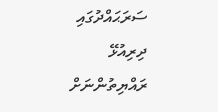ސަރަޙައްދުގައި ދިރިއުޅޭ ރައްޔިތުންނަށް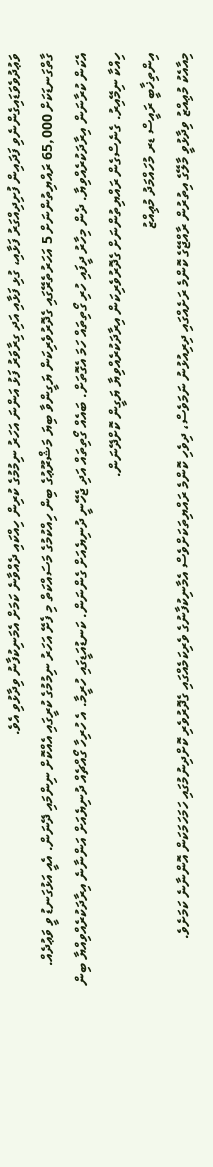ވަޢުދުވެވަޑައިގެންނެވި ފަދައިން ފުށިދިއްގަރު ފަޅާއި، ގުޅި ފަޅާއި އަދި ގިރާވަރު ފަޅު އަންނަ އަހަރު ނިމުމުގެ ކުރިން ހިއްކައި ދެއްވާނެ ކަމަށް އެމަނިކުފާނު ވިދާޅުވި އެވެ.
ގާތްގަނޑަކަށް 65,000 ރައްޔިތުންނަށް 5 އަހަރުތެރޭގައި ގެދޮރުވެރިކަން ޔަގީންވާ ބިޔަ މަޝްރޫޢުގެ ބިން ހިއްކުމުގެ މަސައްކަތް މި ފެށޭ އަހަރު ނިމުމުގެ ކުރީގައި އެއްކޮށް ނިންމައި ދޭނަން. އެއީ އަޅުގަނޑު ވީ ވަޢުދެއް. އެކަން ކުރާނަން އިރާދަކުރެއްވިޔާ. ދެން މިހާރު ދީފައި ހުރި ގޯތިތައް ހަމަ އެގޮތަށް. ބައެއް ގޯތިތައް އަދި ޖެހޭނީ ދުނިޔެއަށް ގެންނަން. ކަނޑުއަޑީގައި ހުރީމާ. އެ ހުރިހާ ގޯއްޗެއް ދުނިޔެއަށް އަންނާނެ އިރާދަކުރެއްވިއްޔާ ބިން ހިއްކާ ނިމޭއިރު. ގެނެސްގެން ރައްޔިތުންނަށް ގެދޮރުވެރިކަން އިރާދަކުރެއްވިޔާ ޔަގީން ކޮށްދޭނަން.
އިންތިޚާބީ ރައީސް ޑރ މުހައްމަދު މުޢިއްޒު
މިއާއެކު މުޢިއްޒު ވިދާޅުވީ މާލޭގެ އިތުރުން ރާއްޖޭގެ ކޮންމެ ރަށެއްގައި ދިރިއުޅުނު ނަމަވެސް، ދިވެހި ކޮންމެ ރައްޔިތަކަށްވެސް އެމާނިކުފާނުގެ ވެރިކަމެއްގައި ގެދޮރުވެރި ކޮށްދިނުމުގައި ހަމަހަމަކަން އޮންނާނެ ކަމަށެވެ.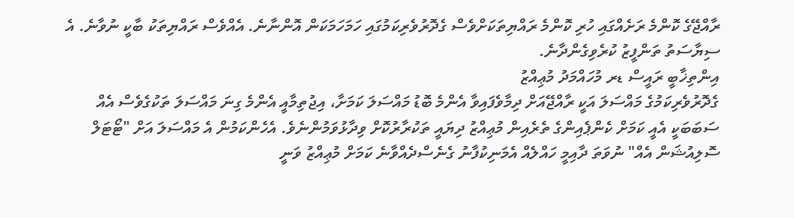ރާއްޖޭގެ ކޮންމެ ރަށެއްގައި ހުރި ކޮންމެ ރައްޔިތަކަށްވެސް ގެދޮރުވެރިކަމުގައި ހަމަހަމަކަން އޮންނާނެ. އެއްވެސް ރައްޔިތަކު ބާކީ ނުވާނެ. އެ ސިޔާސަތު ތަންފީޒު ކުރެވިގެންދާނެ.
އިންތިޚާބީ ރައީސް ޑރ މުހައްމަދު މުޢިއްޒު
ގެދޮރުވެރިކަމުގެ މައްސަލަ އަކީ ރާއްޖޭއަށް ދިމާވެފައިވާ އެންމެ ބޮޑު މައްސަލަ ކަމަށާ، އިޖުތިމާއީ އެންމެ ގިނަ މައްސަލަ ތަކުގެވެސް އެއް ސަބަބަކީ އެއީ ކަމަށް ކެންޕެއިންގެ ތެރެއިން މުޢިއްޒު ދިޔައީ ތަކުރާރުކޮށް ވިދާޅުވަމުންނެވެ. އެހެންކަމުން އެ މައްސަލަ އަށް "ޓޯޓަލް ސޮލިއުޝަން އެއް" ނުވަތަ ދާއިމީ ހައްލެއް އެމަނިކުފާނު ގެނެސްދެއްވާނެ ކަމަށް މުޢިއްޒު ވަނީ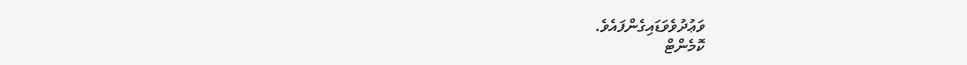ވަޢުދުވެވަޑައިގެންފައެވެ.
ކޮމެންޓް